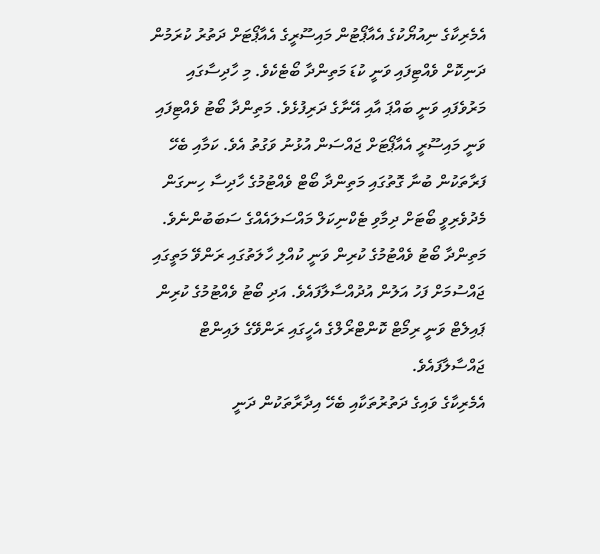އެމެރިކާގެ ނިއުޔޯކުގެ އެއާޕޯޓުން މައިސޫރީގެ އެއާޕޯޓަށް ދަތުރު ކުރަމުން ދަނިކޮށް ވެއްޓިފައި ވަނީ ކުޑަ މަތިންދާ ބޯޓެކެވެ. މި ހާދިސާގައި މަރުވެފައި ވަނީ ބައްޕަ އާއި އޭނާގެ ދަރިފުޅެވެ. މަތިންދާ ބޯޓު ވެއްޓިފައި ވަނީ މައިސޫރީ އެއާޕޯޓަށް ޖައްސަން އުޅުނު ވަގުތު އެވެ. ކަމާއި ބެހޭ ފަރާތަކުން ބުނާ ގޮތުގައި މަތިންދާ ބޯޓް ވެއްޓުމުގެ ހާދިސާ ހިނގަން މެދުވެރިވީ ބޯޓަށް ދިމާވި ޓެކްނިކަލް މައްސަލައެއްގެ ސަބަބުންނެވެ.
މަތިންދާ ބޯޓު ވެއްޓުމުގެ ކުރިން ވަނީ ކުއްލި ހާލަތުގައި ރަންވޭ މަތީގައި ޖައްސުމަށް ފަހު އަލުން އުދުއްސާލާފައެވެ. އަދި ބޯޓު ވެއްޓުމުގެ ކުރިން ޕައިލެޓް ވަނީ ރިމޯޓް ކޮންޓްރޯލްގެ އެހީގައި ރަންވޭގެ ލައިންޓް ޖައްސާލާފައެވެ.
އެމެރިކާގެ ވައިގެ ދަތުރުތަކާއި ބެހޭ އިދާރާތަކުން ދަނީ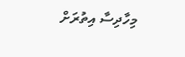މިހާދިސާ އިތުރަށް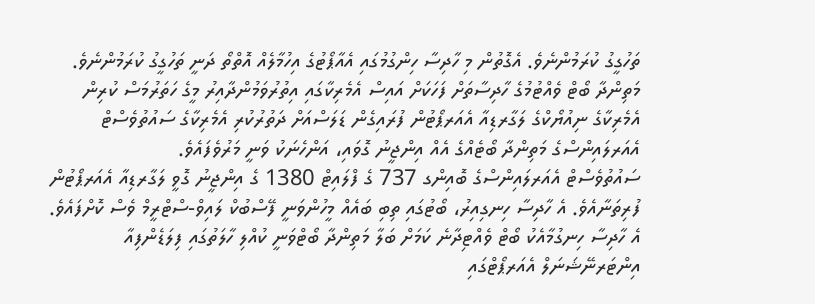ތަހުގީގު ކުރަމުންނެވެ. އެގޮތުން މި ހާދިސާ ހިންގުމުގައި އެއާޕޯޓުގެ އިހުމާލެއް އޮތްތޯ ދަނީ ތަހުގީގު ކުރަމުންނެވެ.
މަތިންދާ ބޯޓް ވެއްޓުމުގެ ހާދިސާތަށް ފަހަކަށް އައިސް އެމެރިކާގައި އިތުރުވަމުންދާއިރު މީގެ ހަތަރުމަސް ކުރިން އެމެރިކާގެ ނިއުޔޯކްގެ ލަގާރޑިއާ އެއަރޕޯޓުން ފުރައިގެން ޑަލަސްއަށް ދަތުރުކުރި އެމެރިކާގެ ސައުތުވެސްޓް އެއަރލައިންސްގެ މަތިންދާ ބޯޓެއްގެ އެއް އިންޖީނު ގޮވައި، އަންހެނަކު ވަނީ މަރުވެފައެވެ.
ސައުތުވެސްޓް އެއަރލައިންސްގެ ބޮއިންގ 737 ގެ ފްލައިޓް 1380 ގެ އިންޖީނު ގޮވީ ލަގާރޑިއާ އެއަރޕޯޓުން ފުރިތަނާއެވެ. އެ ހާދިސާ ހިނގިއިރު، ބޯޓުގައި ތިބި ބައެއް މީހުންވަނީ ފޭސްބުކް ލައިވް-ސްޓްރީމް ވެސް ކޮށްފައެވެ. އެ ހާދިސާ ހިނގުމާއެކު ބޯޓް ވެއްޓިދާނެ ކަމަށް ބަލާ މަތިންދާ ބޯޓްވަނީ ކުއްލި ހާލަތުގައި ފިލަޑެންފިއާ އިންޓަރނޭޝަނަލް އެއަރޕޯޓްގައި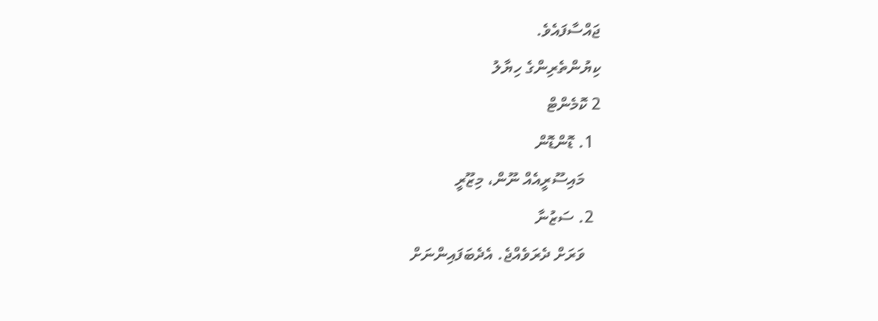ޖައްސާފައެވެ.
ކިޔުންތެރިންގެ ހިޔާލު
2 ކޮމެންޓް
  1. ޑޮންޑޮން
    މައިސޫރީއެއް ނޫން، މިޒޫރީ
  2. ސަޒުނާ
    ވަރަށް ދެރަވެއްޖެ. އެދެބަފައިންނަށް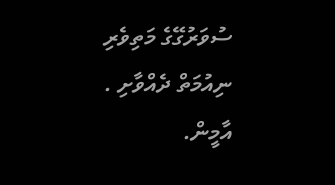ސުވަރުގޭގެ މަތިވެރި ނިއުމަތް ދެއްވާށި . އާމީން.